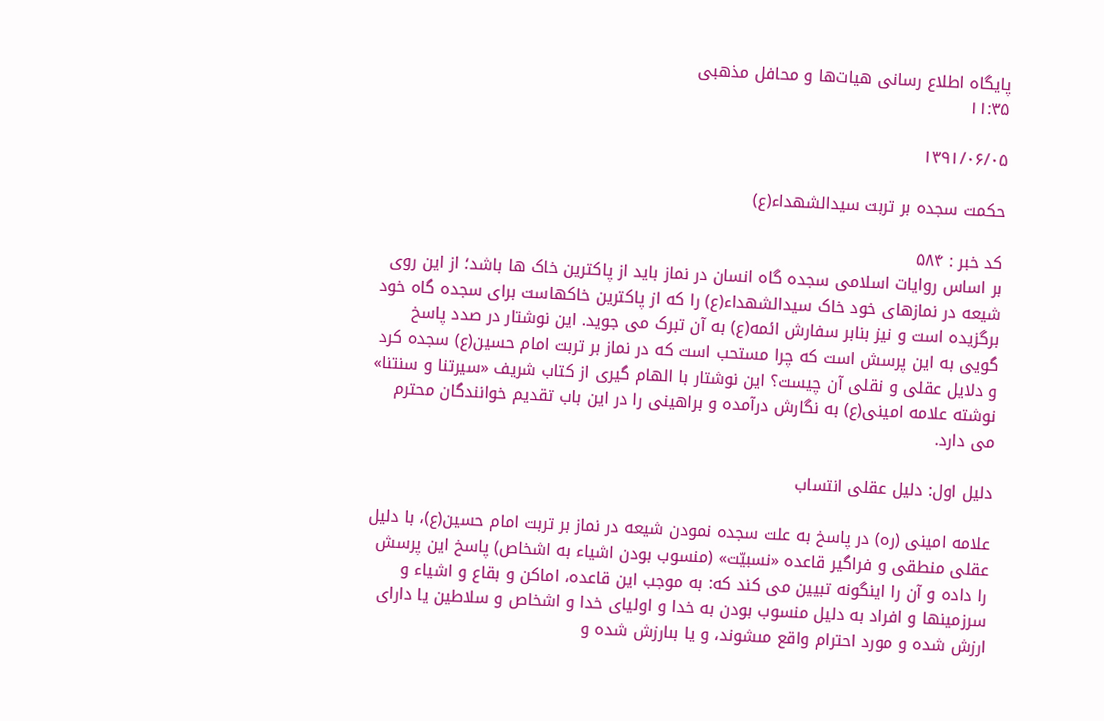پایگاه اطلاع رسانی هیات‌ها و محافل مذهبی
۱۱:۳۵

۱۳۹۱/۰۶/۰۵

حکمت سجده بر تربت سیدالشهداء(ع)

کد خبر : ۵۸۴
بر اساس روایات اسلامی سجده گاه انسان در نماز باید از پاکترین خاک ها باشد؛ از این روی شیعه در نمازهای خود خاک سیدالشهداء(ع) را که از پاکترین خاکهاست برای سجده گاه خود برگزیده است و نیز بنابر سفارش ائمه(ع) به آن تبرک می جوید. این نوشتار در صدد پاسخ گویی به این پرسش است که چرا مستحب است که در نماز بر تربت امام حسین(ع) سجده کرد و دلایل عقلی و نقلی آن چیست؟ این نوشتار با الهام گیری از کتاب شریف «سیرتنا و سنتنا» نوشته علامه امینی(ع) به نگارش درآمده و براهینی را در این باب تقدیم خوانندگان محترم می دارد.

دلیل اول: دلیل عقلی انتساب

علامه امینی (ره) در پاسخ به علت سجده نمودن شیعه در نماز بر تربت امام حسین(ع)، با دلیل عقلى منطقى و فراگیر قاعده «نسبیّت» (منسوب بودن اشیاء به اشخاص) پاسخ این پرسش را داده و آن را اینگونه تبیین می کند که: به موجب این قاعده، اماکن و بقاع و اشیاء و سرزمینها و افراد به دلیل منسوب بودن به خدا و اولیاى خدا و اشخاص و سلاطین یا داراى ارزش شده و مورد احترام واقع مىشوند، و یا بىارزش شده و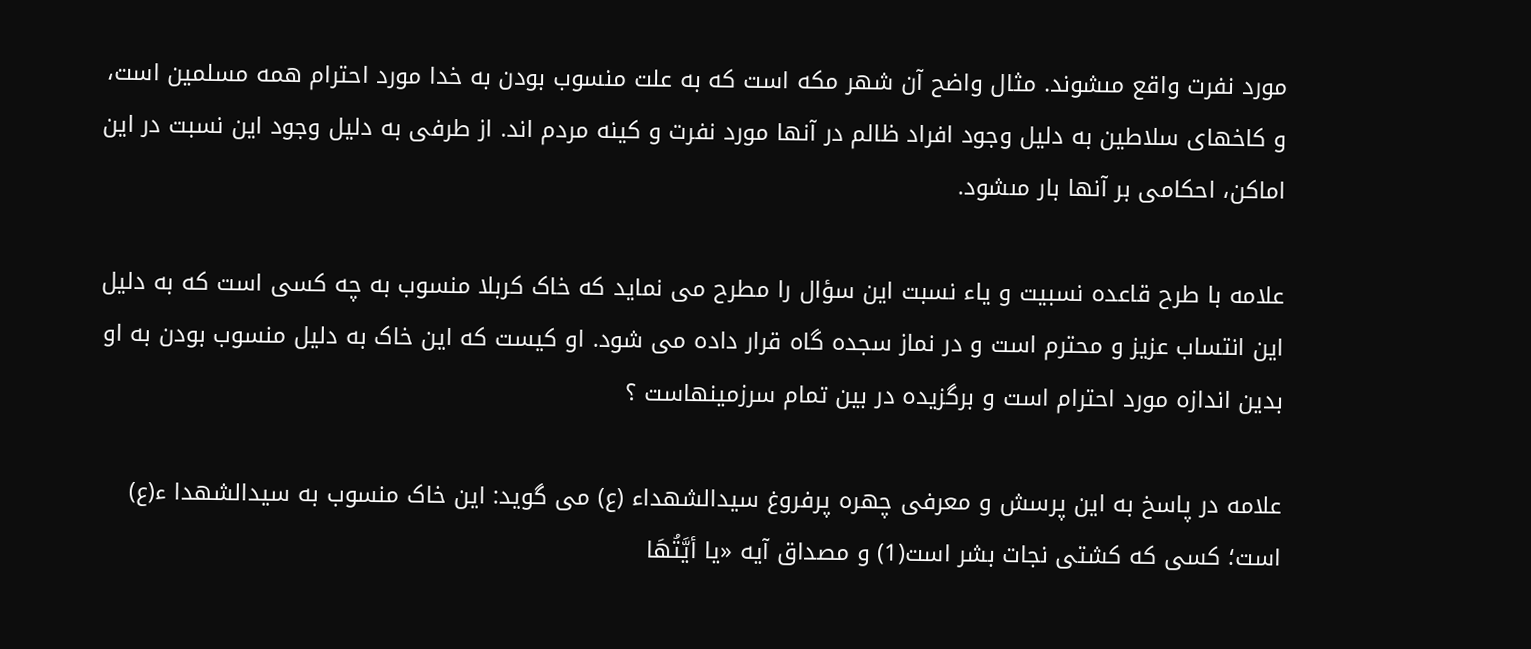مورد نفرت واقع مىشوند. مثال واضح آن شهر مکه است که به علت منسوب بودن به خدا مورد احترام همه مسلمین است، و کاخهاى سلاطین به دلیل وجود افراد ظالم در آنها مورد نفرت و کینه مردم اند. از طرفی به دلیل وجود این نسبت در این اماکن، احکامى بر آنها بار مىشود.

علامه با طرح قاعده نسبیت و یاء نسبت این سؤال را مطرح می نماید که خاک کربلا منسوب به چه کسی است که به دلیل این انتساب عزیز و محترم است و در نماز سجده گاه قرار داده می شود. او کیست که این خاک به دلیل منسوب بودن به او بدین اندازه مورد احترام است و برگزیده در بین تمام سرزمینهاست ؟

علامه در پاسخ به این پرسش و معرفی چهره پرفروغ سیدالشهداء (ع) می گوید: این خاک منسوب به سیدالشهدا ء(ع) است؛ کسی که کشتى نجات بشر است(1) و مصداق آیه «یا أیَّتُهَا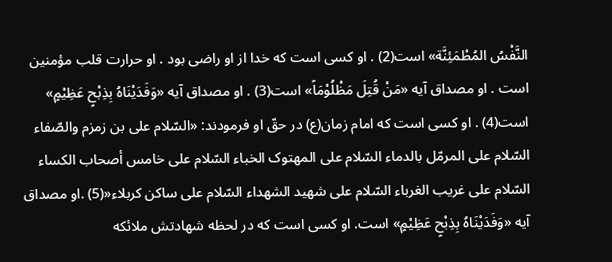النَّفْسُ المُطْمَئِنَّة» است(2) . او کسى است که خدا از او راضى بود . او حرارت قلب مؤمنین است . او مصداق آیه «مَنْ قُتِلَ مَظْلُوْمَاً» است(3) . او مصداق آیه «وَفَدَیْنَاهُ بِذِبْحٍ عَظِیْمٍ» است(4) . او کسى است که امام زمان(ع) در حقّ او فرمودند: «السّلام على بن زمزم والصّفاء السّلام على المرمّل بالدماء السّلام على المهتوک الخباء السّلام على خامس أصحاب الکساء السّلام على غریب الغرباء السّلام على شهید الشهداء السّلام على ساکن کربلاء«(5) .او مصداق آیه «وَفَدَیْنَاهُ بِذِبْحٍ عَظِیْمٍ» است. او کسى است که در لحظه شهادتش ملائکه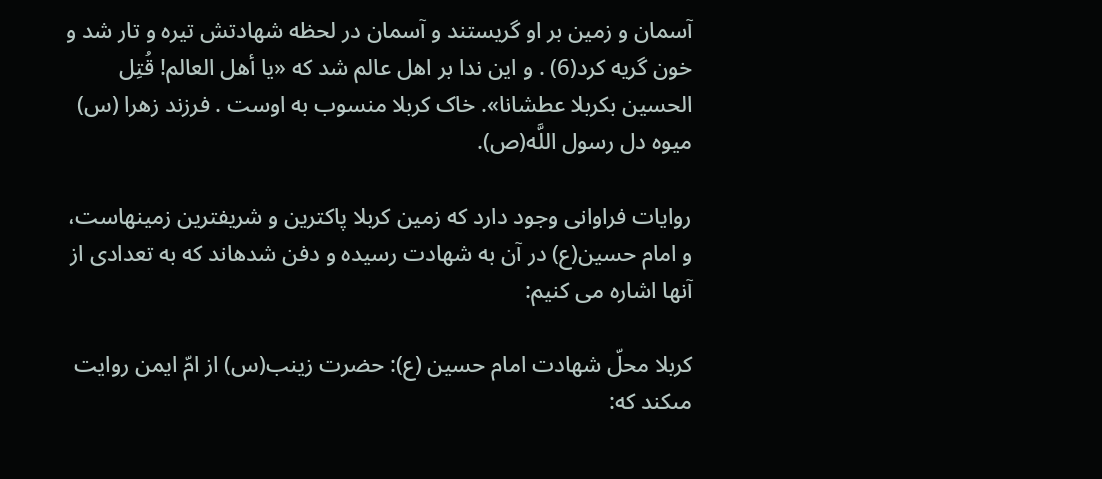آسمان و زمین بر او گریستند و آسمان در لحظه شهادتش تیره و تار شد و خون گریه کرد(6) . و این ندا بر اهل عالم شد که «یا أهل العالم! قُتِل الحسین بکربلا عطشانا». خاک کربلا منسوب به اوست . فرزند زهرا (س) میوه دل رسول اللَّه(ص).

روایات فراوانى وجود دارد که زمین کربلا پاکترین و شریفترین زمینهاست، و امام حسین(ع) در آن به شهادت رسیده و دفن شدهاند که به تعدادی از آنها اشاره می کنیم:

کربلا محلّ شهادت امام حسین (ع): حضرت زینب(س) از امّ ایمن روایت مىکند که: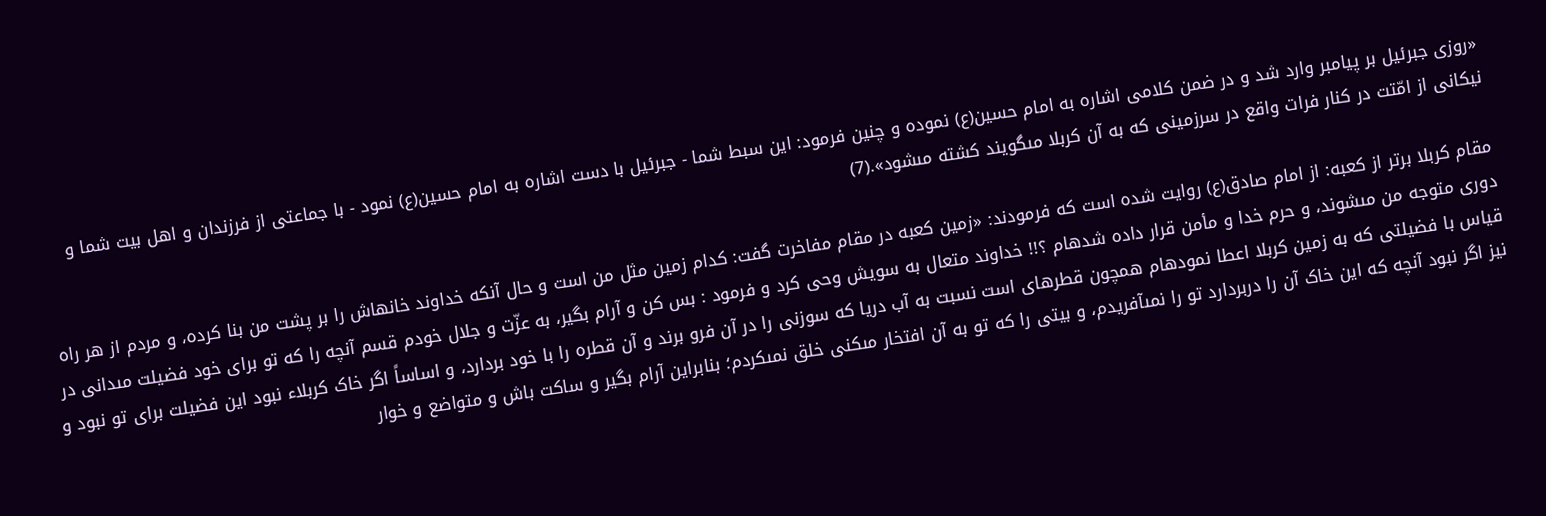«روزى جبرئیل بر پیامبر وارد شد و در ضمن کلامى اشاره به امام حسین(ع) نموده و چنین فرمود: این سبط شما - جبرئیل با دست اشاره به امام حسین(ع) نمود - با جماعتى از فرزندان و اهل بیت شما و نیکانى از امّتت در کنار فرات واقع در سرزمینى که به آن کربلا مىگویند کشته مىشود».(7)

مقام کربلا برتر از کعبه: از امام صادق(ع) روایت شده است که فرمودند: «زمین کعبه در مقام مفاخرت گفت: کدام زمین مثل من است و حال آنکه خداوند خانهاش را بر پشت من بنا کرده، و مردم از هر راه دورى متوجه من مىشوند، و حرم خدا و مأمن قرار داده شدهام ؟!! خداوند متعال به سویش وحى کرد و فرمود : بس کن و آرام بگیر، به عزّت و جلال خودم قسم آنچه را که تو براى خود فضیلت مىدانى در قیاس با فضیلتى که به زمین کربلا اعطا نمودهام همچون قطرهاى است نسبت به آب دریا که سوزنى را در آن فرو برند و آن قطره را با خود بردارد، و اساساً اگر خاک کربلاء نبود این فضیلت براى تو نبود و نیز اگر نبود آنچه که این خاک آن را دربردارد تو را نمىآفریدم، و بیتى را که تو به آن افتخار مىکنى خلق نمىکردم؛ بنابراین آرام بگیر و ساکت باش و متواضع و خوار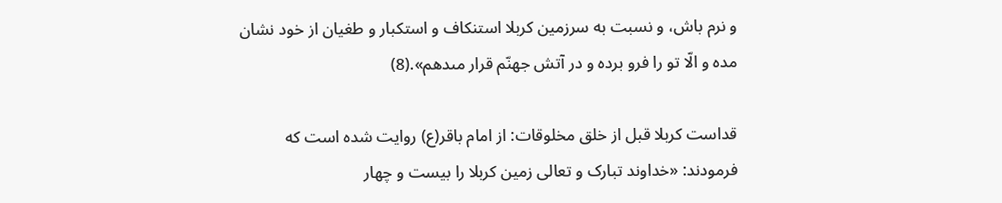و نرم باش، و نسبت به سرزمین کربلا استنکاف و استکبار و طغیان از خود نشان مده و الّا تو را فرو برده و در آتش جهنّم قرار مىدهم».(8)

قداست کربلا قبل از خلق مخلوقات: از امام باقر(ع) روایت شده است که فرمودند: «خداوند تبارک و تعالى زمین کربلا را بیست و چهار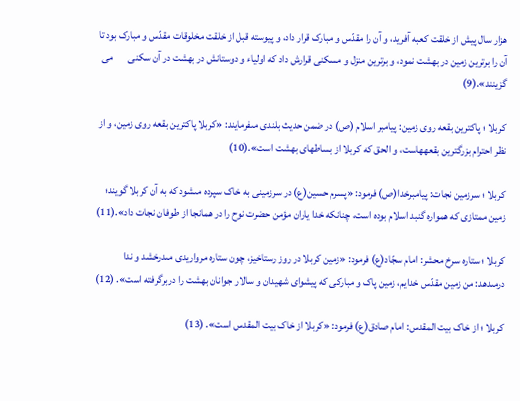هزار سال پیش از خلقت کعبه آفرید، و آن را مقدّس و مبارک قرار داد، و پیوسته قبل از خلقت مخلوقات مقدّس و مبارک بود تا آن را برترین زمین در بهشت نمود، و برترین منزل و مسکنى قرارش داد که اولیاء و دوستانش در بهشت در آن سکنی       می گزینند».(9)

کربلا ؛ پاکترین بقعه روى زمین: پیامبر اسلام (ص) در ضمن حدیث بلندى مىفرمایند: «کربلا پاکترین بقعه روى زمین، و از نظر احترام بزرگترین بقعههاست، و الحق که کربلا از بساطهاى بهشت است».(10)

کربلا ؛ سرزمین نجات: پیامبرخدا(ص) فرمود: «پسرم حسین(ع) در سرزمینى به خاک سپرده مىشود که به آن کربلا گویند؛ زمین ممتازى که همواره گنبد اسلام بوده است، چنانکه خدا یاران مؤمن حضرت نوح را در همانجا از طوفان نجات داد».(11)

کربلا ؛ ستاره سرخ محشر: امام سجّاد(ع) فرمود: «زمین کربلا در روز رستاخیز، چون ستاره مرواریدى مىدرخشد و ندا درمىدهد: من زمین مقدّس خدایم، زمین پاک و مبارکى که پیشواى شهیدان و سالار جوانان بهشت را دربرگرفته است». (12)

کربلا ؛ از خاک بیت المقدس: امام صادق(ع) فرمود: «کربلا از خاک بیت المقدس است». (13)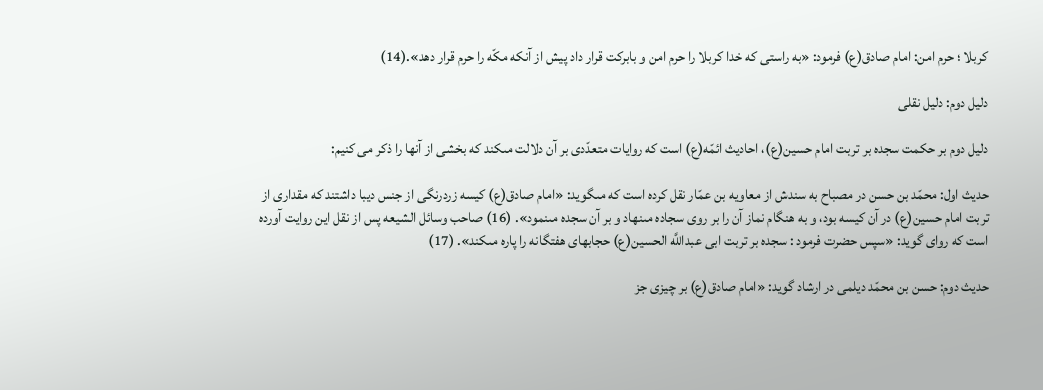کربلا ؛ حرم امن: امام صادق(ع) فرمود: «به راستى که خدا کربلا را حرم امن و بابرکت قرار داد پیش از آنکه مکّه را حرم قرار دهد».(14)

دلیل دوم: دلیل نقلی

دلیل دوم بر حکمت سجده بر تربت امام حسین(ع)، احادیث ائمّه(ع) است که روایات متعدّدى بر آن دلالت مىکند که بخشی از آنها را ذکر می کنیم:

حدیث اول: محمّد بن حسن در مصباح به سندش از معاویه بن عمّار نقل کرده است که مىگوید: «امام صادق(ع) کیسه زردرنگى از جنس دیبا داشتند که مقدارى از تربت امام حسین(ع) در آن کیسه بود، و به هنگام نماز آن را بر روى سجاده مىنهاد و بر آن سجده مىنمود». (16) صاحب وسائل الشیعه پس از نقل این روایت آورده است که روای گوید: «سپس حضرت فرمود : سجده بر تربت ابى عبداللَّه الحسین(ع) حجابهاى هفتگانه را پاره مىکند». (17)

حدیث دوم: حسن بن محمّد دیلمى در ارشاد گوید: «امام صادق(ع) بر چیزى جز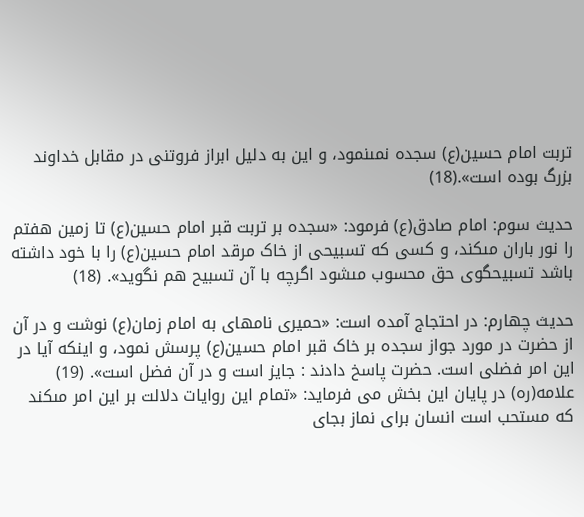تربت امام حسین(ع) سجده نمىنمود، و این به دلیل ابراز فروتنى در مقابل خداوند بزرگ بوده است».(18)

حدیث سوم: امام صادق(ع) فرمود: «سجده بر تربت قبر امام حسین(ع) تا زمین هفتم را نور باران مىکند، و کسى که تسبیحى از خاک مرقد امام حسین(ع) را با خود داشته باشد تسبیحگوى حق محسوب مىشود اگرچه با آن تسبیح هم نگوید». (18)

حدیث چهارم: در احتجاج آمده است: «حمیرى نامهاى به امام زمان(ع) نوشت و در آن از حضرت در مورد جواز سجده بر خاک قبر امام حسین(ع) پرسش نمود، و اینکه آیا در این امر فضلى است. حضرت پاسخ دادند : جایز است و در آن فضل است». (19)
علامه(ره) در پایان این بخش می فرماید: «تمام این روایات دلالت بر این امر مىکند که مستحب است انسان براى نماز بجاى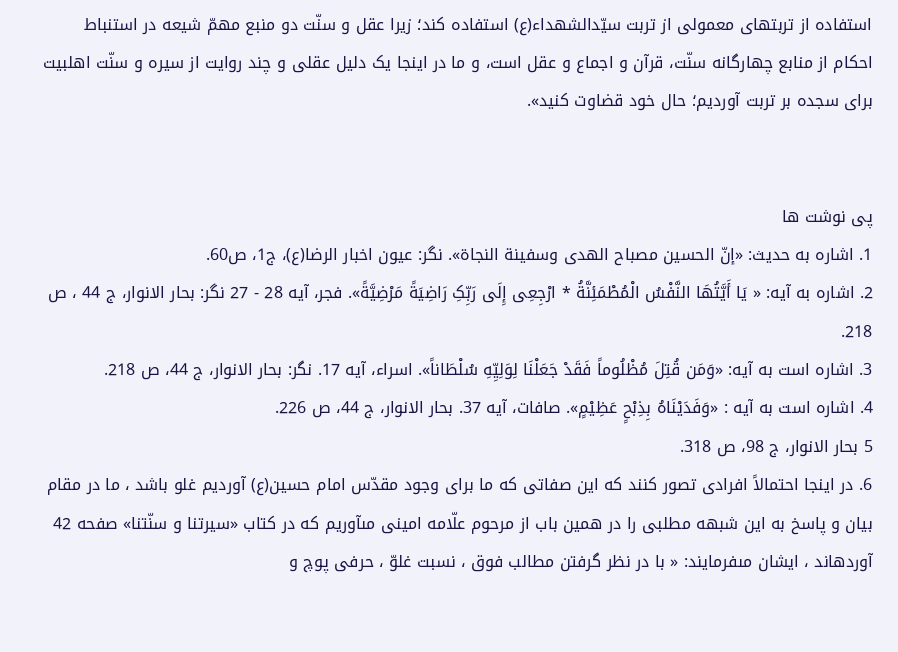استفاده از تربتهاى معمولى از تربت سیّدالشهداء(ع) استفاده کند؛ زیرا عقل و سنّت دو منبع مهمّ شیعه در استنباط احکام از منابع چهارگانه سنّت، قرآن و اجماع و عقل است، و ما در اینجا یک دلیل عقلى و چند روایت از سیره و سنّت اهلبیت براى سجده بر تربت آوردیم؛ حال خود قضاوت کنید».


پی نوشت ها
1. اشاره به حدیث: «إنّ الحسین مصباح الهدى وسفینة النجاة». نگر: عیون اخبار الرضا(ع)، ج1، ص60.
2. اشاره به آیه: « یَا أَیَّتُهَا النَّفْسُ الْمُطْمَئِنَّةُ * ارْجِعِی إِلَى رَبِّکِ رَاضِیَةً مَرْضِیَّةً». فجر، آیه 28 - 27 نگر: بحار الانوار، ج 44 ، ص 218.
3. اشاره است به آیه: «وَمَن قُتِلَ مُظْلُوماً فَقَدْ جَعَلْنَا لِوَلِیِّهِ سُلْطَاناً». اسراء، آیه 17. نگر: بحار الانوار، ج 44، ص 218.
4. اشاره است به آیه : «وَفَدَیْنَاهُ بِذِبْحٍ عَظِیْمٍ». صافات، آیه 37. بحار الانوار، ج 44، ص 226.
5 بحار الانوار، ج 98، ص 318.
6. در اینجا احتمالاً افرادى تصور کنند که این صفاتى که ما براى وجود مقدّس امام حسین(ع) آوردیم غلو باشد ، ما در مقام بیان و پاسخ به این شبهه مطلبى را در همین باب از مرحوم علّامه امینى مىآوریم که در کتاب «سیرتنا و سنّتنا» صفحه 42 آوردهاند ، ایشان مىفرمایند: « با در نظر گرفتن مطالب فوق ، نسبت غلوّ ، حرفى پوچ و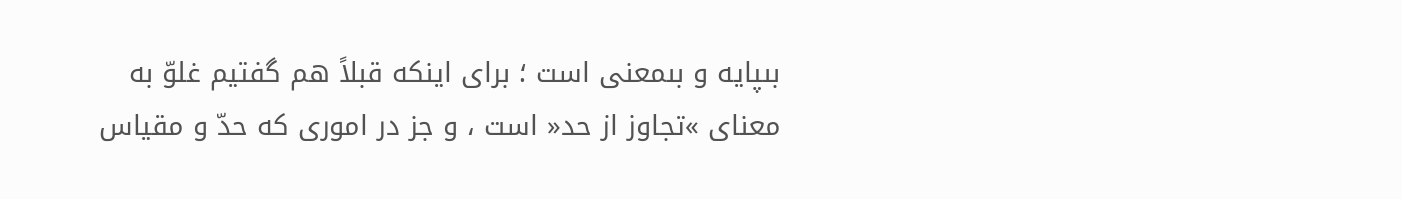بىپایه و بىمعنى است ؛ براى اینکه قبلاً هم گفتیم غلوّ به معناى »تجاوز از حد« است ، و جز در امورى که حدّ و مقیاس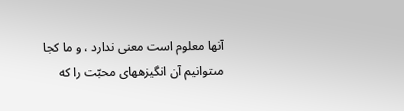آنها معلوم است معنى ندارد ، و ما کجا مىتوانیم آن انگیزههاى محبّت را که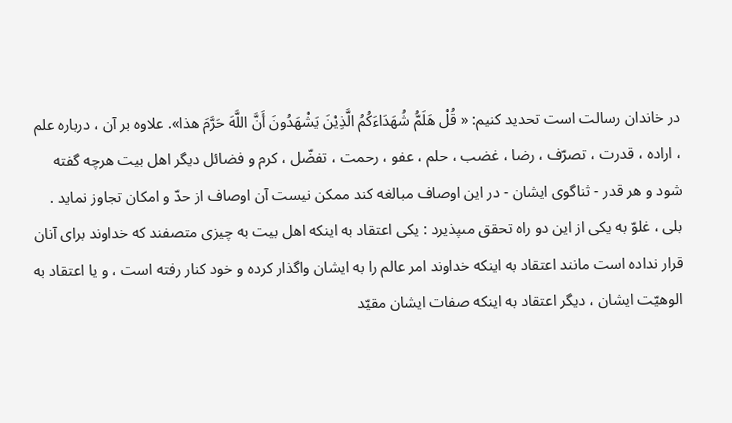در خاندان رسالت است تحدید کنیم: « قُلْ هَلَمُّ شُهَدَاءَکُمُ الَّذِیْنَ یَشْهَدُونَ أَنَّ اللَّهَ حَرَّمَ هذا». علاوه بر آن ، درباره علم ، اراده ، قدرت ، تصرّف ، رضا ، غضب ، حلم ، عفو ، رحمت ، تفضّل ، کرم و فضائل دیگر اهل بیت هرچه گفته شود و هر قدر - ثناگوى ایشان - در این اوصاف مبالغه کند ممکن نیست آن اوصاف از حدّ و امکان تجاوز نماید . بلى ، غلوّ به یکى از این دو راه تحقق مىپذیرد : یکى اعتقاد به اینکه اهل بیت به چیزى متصفند که خداوند براى آنان قرار نداده است مانند اعتقاد به اینکه خداوند امر عالم را به ایشان واگذار کرده و خود کنار رفته است ، و یا اعتقاد به الوهیّت ایشان ، دیگر اعتقاد به اینکه صفات ایشان مقیّد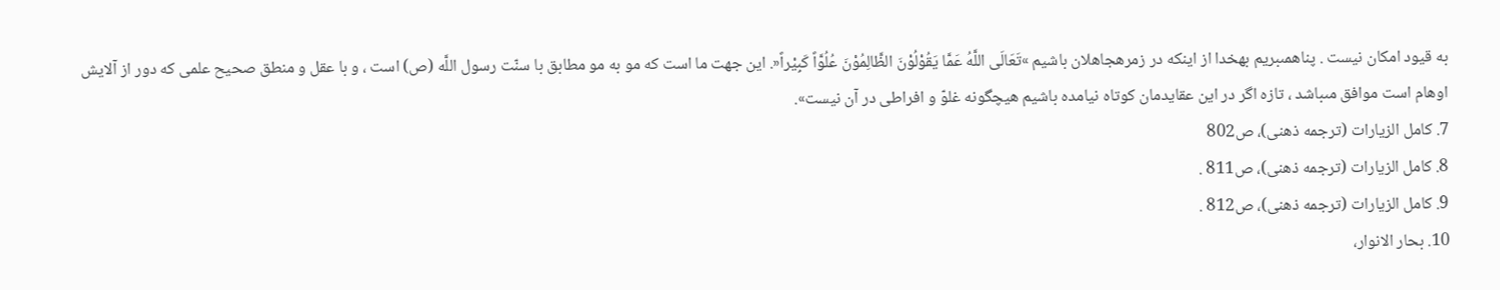به قیود امکان نیست . پناهمىبریم بهخدا از اینکه در زمرهجاهلان باشیم »تَعَالَى اللَّهُ عَمَّا یَقُوْلُوْنَ الظَّالِمُوْنَ عُلُوَّاً کَبِیْراً«. این جهت ما است که مو به مو مطابق با سنّت رسول اللَّه (ص) است ، و با عقل و منطق صحیح علمى که دور از آلایش اوهام است موافق مىباشد ، تازه اگر در این عقایدمان کوتاه نیامده باشیم هیچگونه غلوّ و افراطى در آن نیست».
7. کامل الزیارات (ترجمه ذهنى)، ص802
8. کامل الزیارات (ترجمه ذهنى)، ص811 .
9. کامل الزیارات (ترجمه ذهنى)، ص812 .
10. بحار الانوار،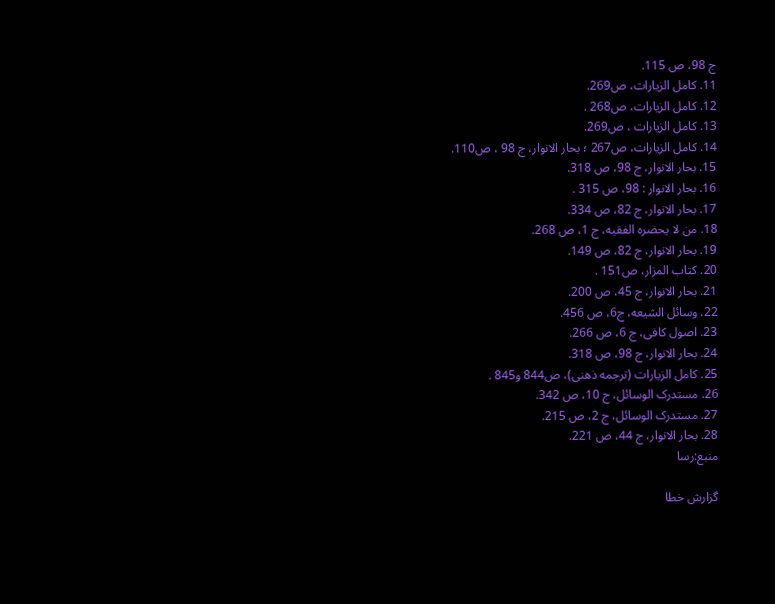ج 98، ص 115.
11. کامل الزیارات، ص269.
12. کامل الزیارات، ص268 .
13. کامل الزیارات ، ص269.
14. کامل الزیارات، ص267 ؛ بحار الانوار، ج 98 ، ص110.
15. بحار الانوار، ج 98، ص 318.
16. بحار الانوار : 98، ص 315 .
17. بحار الانوار، ج 82، ص 334.
18. من لا یحضره الفقیه، ج 1، ص 268.
19. بحار الانوار، ج 82، ص 149.
20. کتاب المزار، ص151 .
21. بحار الانوار، ج 45، ص 200.
22. وسائل الشیعه، ج6، ص 456.
23. اصول کافى، ج 6، ص 266.
24. بحار الانوار، ج 98، ص 318.
25. کامل الزیارات (ترجمه ذهنى)، ص844 و845 .
26. مستدرک الوسائل، ج 10، ص 342.
27. مستدرک الوسائل، ج 2، ص 215.
28. بحار الانوار، ج 44، ص 221.
منبع:رسا

گزارش خطا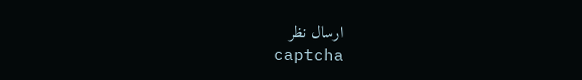ارسال نظر
captcha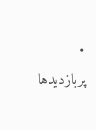• پربازدیدها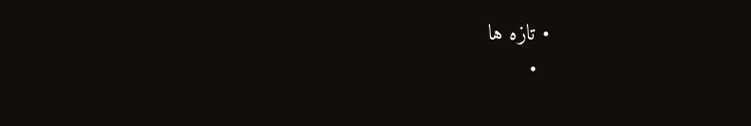• تازه ها
  •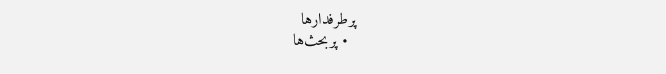پرطرفدارها
  • پربحث‌ها